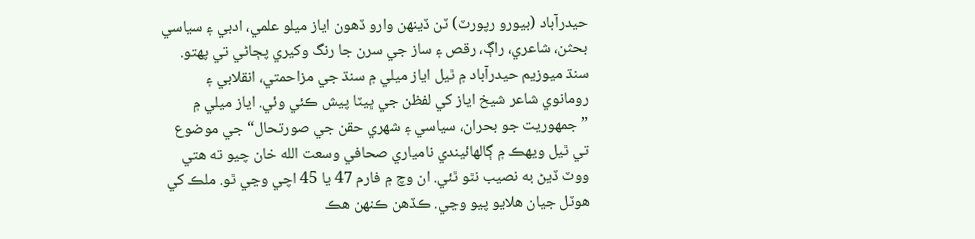حيدرآباد (بيورو رپورٽ) ٽن ڏينهن وارو ڏهون اياز ميلو علمي، ادبي ۽ سياسي بحثن، شاعري، راڳ، رقص ۽ ساز جي سرن جا رنگ وکيري پڄاڻي تي پهتو. سنڌ ميوزيم حيدرآباد ۾ ٿيل اياز ميلي ۾ سنڌ جي مزاحمتي، انقلابي ۽ رومانوي شاعر شيخ اياز کي لفظن جي ڀيٽا پيش ڪئي وئي. اياز ميلي ۾ ”جمهوريت جو بحران، سياسي ۽ شهري حقن جي صورتحال“ جي موضوع تي ٿيل ويهڪ ۾ ڳالهائيندي نامياري صحافي وسعت الله خان چيو ته هتي ووٽ ڏيڻ به نصيب نٿو ٿئي. ان وچ ۾ فارم 47 يا 45 اچي وڃي ٿو. ملڪ کي هوٽل جيان هلايو پيو وڃي. ڪڏهن ڪنهن هڪ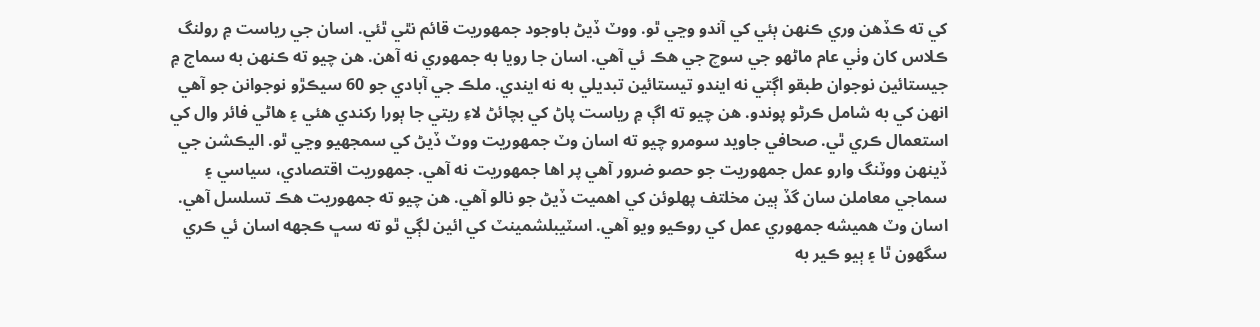کي ته ڪڏهن وري ڪنهن ٻئي کي آندو وڃي ٿو. ووٽ ڏيڻ باوجود جمهوريت قائم نٿي ٿئي. اسان جي رياست ۾ رولنگ ڪلاس کان وٺي عام ماڻهو جي سوچ جي هڪ ئي آهي. اسان جا رويا به جمهوري نه آهن. هن چيو ته ڪنهن به سماج ۾ جيستائين نوجوان طبقو اڳتي نه ايندو تيستائين تبديلي به نه ايندي. ملڪ جي آبادي جو 60 سيڪڙو نوجوانن جو آهي انهن کي به شامل ڪرڻو پوندو. هن چيو ته اڳ ۾ رياست پاڻ کي بچائڻ لاءِ ريتي جا ٻورا رکندي هئي ۽ هاڻي فائر وال کي استعمال ڪري ٿي. صحافي جاويد سومرو چيو ته اسان وٽ جمهوريت ووٽ ڏيڻ کي سمجهيو وڃي ٿو. اليڪشن جي ڏينهن ووٽنگ وارو عمل جمهوريت جو حصو ضرور آهي پر اها جمهوريت نه آهي. جمهوريت اقتصادي، سياسي ۽ سماجي معاملن سان گڏ ٻين مخلتف پهلوئن کي اهميت ڏيڻ جو نالو آهي. هن چيو ته جمهوريت هڪ تسلسل آهي. اسان وٽ ھميشه جمهوري عمل کي روڪيو ويو آهي. اسٽيبلشمينٽ کي ائين لڳي ٿو ته سڀ ڪجهه اسان ئي ڪري سگهون ٿا ۽ ٻيو ڪير به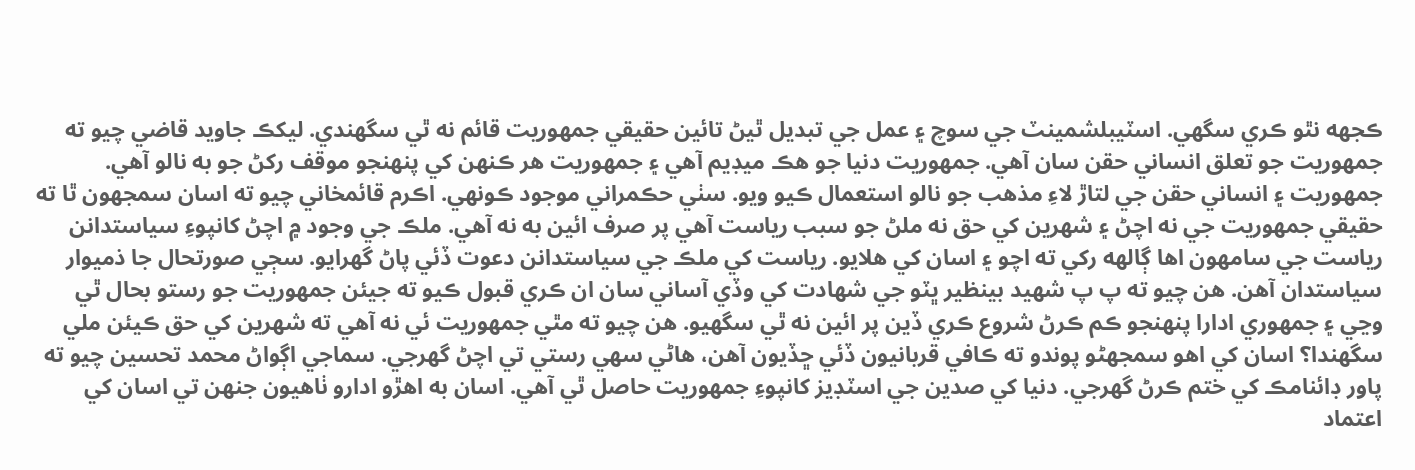ڪجهه نٿو ڪري سگهي. اسٽيبلشمينٽ جي سوچ ۽ عمل جي تبديل ٿيڻ تائين حقيقي جمهوريت قائم نه ٿي سگهندي. ليکڪ جاويد قاضي چيو ته جمهوريت جو تعلق انساني حقن سان آهي. جمهوريت دنيا جو هڪ ميڊيم آهي ۽ جمهوريت هر ڪنهن کي پنهنجو موقف رکڻ جو به نالو آهي. جمهوريت ۽ انساني حقن جي لتاڙ لاءِ مذهب جو نالو استعمال ڪيو ويو. سٺي حڪمراني موجود ڪونهي. اڪرم قائمخاني چيو ته اسان سمجهون ٿا ته حقيقي جمهوريت جي نه اچڻ ۽ شهرين کي حق نه ملڻ جو سبب رياست آهي پر صرف ائين به نه آهي. ملڪ جي وجود ۾ اچڻ کانپوءِ سياستدانن رياست جي سامهون اها ڳالهه رکي ته اچو ۽ اسان کي هلايو. رياست کي ملڪ جي سياستدانن دعوت ڏئي پاڻ گهرايو. سڄي صورتحال جا ذميوار سياستدان آهن. هن چيو ته پ پ شهيد بينظير ڀٽو جي شهادت کي وڏي آساني سان ان ڪري قبول ڪيو ته جيئن جمهوريت جو رستو بحال ٿي وڃي ۽ جمهوري ادارا پنهنجو ڪم ڪرڻ شروع ڪري ڏين پر ائين نه ٿي سگهيو. هن چيو ته مٿي جمهوريت ئي نه آهي ته شهرين کي حق ڪيئن ملي سگهندا؟ اسان کي اهو سمجهڻو پوندو ته ڪافي قربانيون ڏئي ڇڏيون آهن، هاڻي سهي رستي تي اچڻ گهرجي. سماجي اڳواڻ محمد تحسين چيو ته پاور ڊائنامڪ کي ختم ڪرڻ گھرجي. دنيا کي صدين جي اسٽڊيز کانپوءِ جمهوريت حاصل ٿي آهي. اسان به اهڙو ادارو ٺاهيون جنهن تي اسان کي اعتماد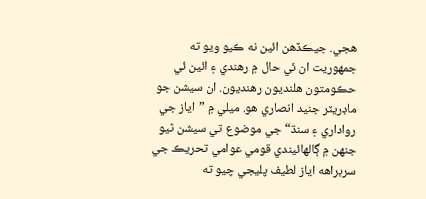هجي. جيڪڏهن ائين نه ڪيو ويو ته جمهوريت ان ئي حال ۾ رهندي ۽ ائين ئي حڪومتون هلنديون رهنديون. ان سيشن جو ماڊريٽر جنيد انصاري هو. ميلي ۾ ”اياز جي رواداري ۽ سنڌ“ جي موضوع تي سيشن ٿيو جنهن ۾ ڳالهائيندي قومي عوامي تحريڪ جي سربراهه اياز لطيف پليجي چيو ته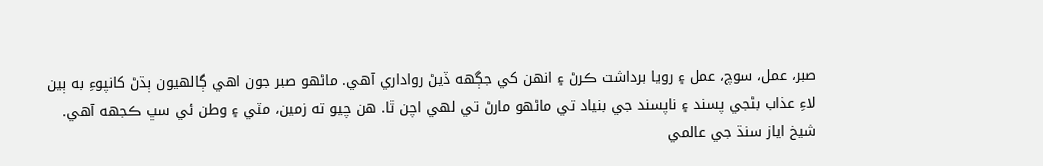صبر، عمل، سوچ، عمل ۽ رويا برداشت ڪرڻ ۽ انهن کي جڳهه ڏيڻ رواداري آهي. ماڻهو صبر جون اهي ڳالهيون ٻڌڻ کانپوءِ به ٻين لاءِ عذاب بڻجي پسند ۽ ناپسند جي بنياد تي ماڻهو مارڻ تي لهي اچن ٿا. هن چيو ته زمين، مٽي ۽ وطن ئي سڀ ڪجهه آهي. شيخ اياز سنڌ جي عالمي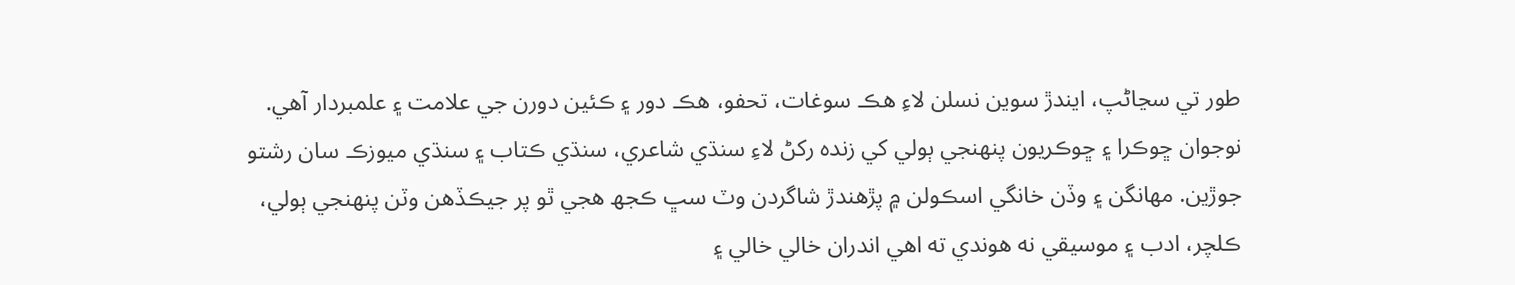طور تي سڃاڻپ، ايندڙ سوين نسلن لاءِ ھڪ سوغات، تحفو، ھڪ دور ۽ ڪئين دورن جي علامت ۽ علمبردار آھي. نوجوان ڇوڪرا ۽ ڇوڪريون پنھنجي ٻولي کي زنده رکڻ لاءِ سنڌي شاعري، سنڌي ڪتاب ۽ سنڌي ميوزڪ سان رشتو جوڙين. مھانگن ۽ وڏن خانگي اسڪولن ۾ پڙھندڙ شاگردن وٽ سڀ ڪجھ ھجي ٿو پر جيڪڏھن وٽن پنهنجي ٻولي، ڪلچر، ادب ۽ موسيقي نه ھوندي ته اھي اندران خالي خالي ۽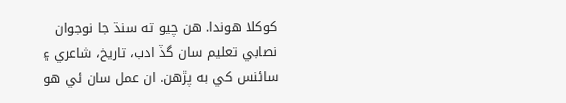کوکلا ھوندا. هن چيو ته سنڌ جا نوجوان نصابي تعليم سان گڏ ادب، تاريخ، شاعري ۽ سائنس کي به پڙھن. ان عمل سان ئي هو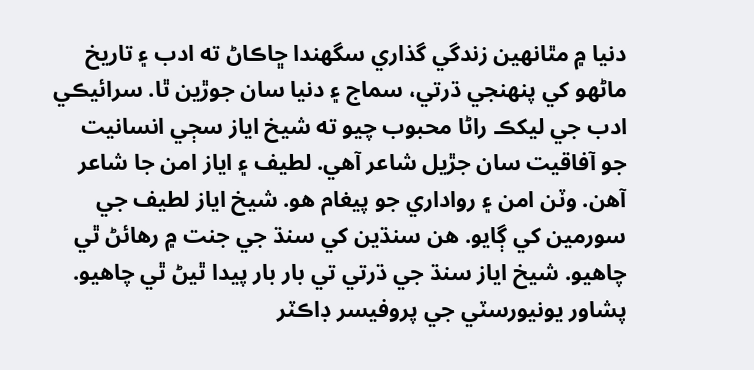دنيا ۾ مٿانھين زندگي گذاري سگهندا ڇاڪاڻ ته ادب ۽ تاريخ ماڻهو کي پنهنجي ڌرتي، سماج ۽ دنيا سان جوڙين ٿا. سرائيڪي ادب جي ليکڪ راڻا محبوب چيو ته شيخ اياز سڄي انسانيت جو آفاقيت سان جڙيل شاعر آهي. لطيف ۽ اياز امن جا شاعر آهن. وٽن امن ۽ رواداري جو پيغام هو. شيخ اياز لطيف جي سورمين کي ڳايو. هن سنڌين کي سنڌ جي جنت ۾ رهائڻ ٿي چاهيو. شيخ اياز سنڌ جي ڌرتي تي بار بار پيدا ٿيڻ ٿي چاهيو. پشاور يونيورسٽي جي پروفيسر ڊاڪٽر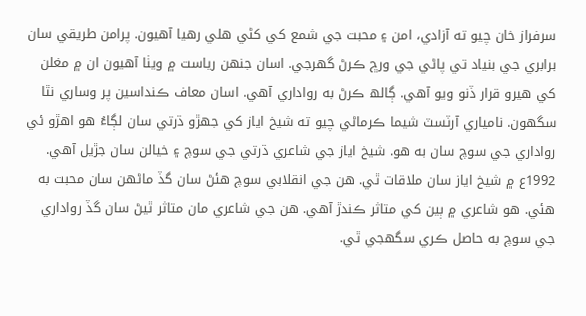سرفراز خان چيو ته آزادي، امن ۽ محبت جي شمع کي کڻي هلي رهيا آهيون. پرامن طريقي سان برابري جي بنياد تي پاڻي جي ورڇ ڪرڻ گهرجي. اسان جنهن رياست ۾ ويٺا آهيون ان ۾ مغلن کي هيرو قرار ڏنو ويو آهي. ڳالھ ڪرڻ به رواداري آهي. اسان معاف ڪنداسين پر وساري نٿا سگهون. نامياري آرٽسٽ شيما ڪرماڻي چيو ته شيخ اياز کي جهڙو ڌرتي سان لڳاءُ هو اهڙو ئي رواداري جي سوچ سان به هو. شيخ اياز جي شاعري ڌرتي جي سوچ ۽ خيالن سان جڙيل آهي. 1992ع ۾ شيخ اياز سان ملاقات ٿي. هن جي انقلابي سوچ هئڻ سان گڏ ماڻهن سان محبت به هئي. هو شاعري ۾ ٻين کي متاثر ڪندڙ آهي. هن جي شاعري مان متاثر ٿيڻ سان گڏ رواداري جي سوچ به حاصل ڪري سگهجي ٿي.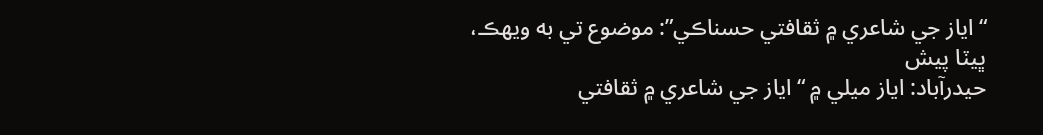“اياز جي شاعري ۾ ثقافتي حسناڪي”: موضوع تي به ويهڪ، ڀيٽا پيش
حيدرآباد: اياز ميلي ۾ “اياز جي شاعري ۾ ثقافتي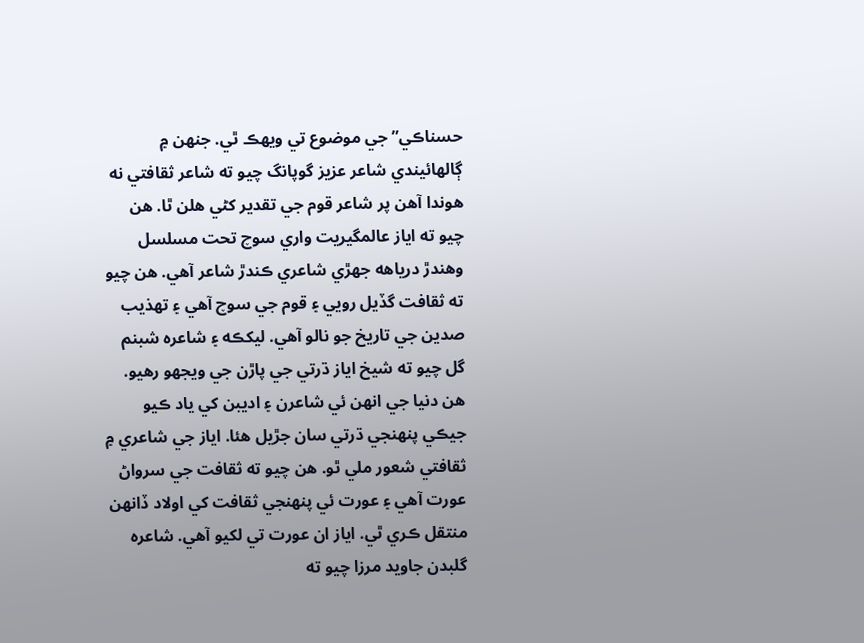حسناڪي” جي موضوع تي ويهڪ ٿي. جنهن ۾ ڳالهائيندي شاعر عزيز گوپانگ چيو ته شاعر ثقافتي نه هوندا آهن پر شاعر قوم جي تقدير کڻي هلن ٿا. هن چيو ته اياز عالمگيريت واري سوچ تحت مسلسل وهندڙ درياهه جهڙي شاعري ڪندڙ شاعر آهي. هن چيو ته ثقافت گڏيل رويي ۽ قوم جي سوچ آهي ۽ تهذيب صدين جي تاريخ جو نالو آهي. ليکڪه ۽ شاعره شبنم گل چيو ته شيخ اياز ڌرتي جي پاڙن جي ويجهو رهيو. هن دنيا جي انهن ئي شاعرن ۽ اديبن کي ياد ڪيو جيڪي پنهنجي ڌرتي سان جڙيل هئا. اياز جي شاعري ۾ ثقافتي شعور ملي ٿو. هن چيو ته ثقافت جي سرواڻ عورت آهي ۽ عورت ئي پنهنجي ثقافت کي اولاد ڏانهن منتقل ڪري ٿي. اياز ان عورت تي لکيو آهي. شاعره گلبدن جاويد مرزا چيو ته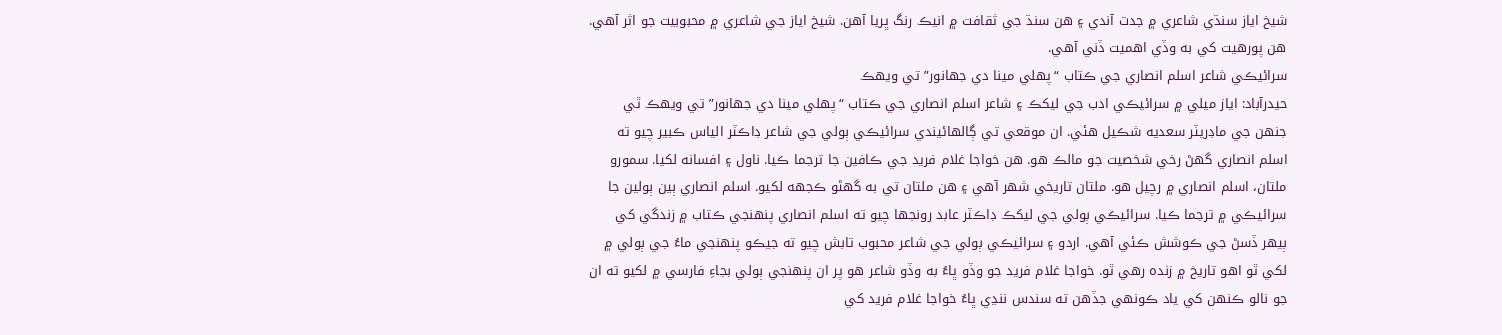شيخ اياز سنڌي شاعري ۾ جدت آندي ۽ هن سنڌ جي ثقافت ۾ انيڪ رنگ ڀريا آهن. شيخ اياز جي شاعري ۾ محبوبيت جو اثر آهي. هن پورهيت کي به وڏي اهميت ڏني آهي.
سرائيڪي شاعر اسلم انصاري جي ڪتاب “پهلي مينا دي جهانور” تي ويهڪ
حيدرآباد: اياز ميلي ۾ سرائيڪي ادب جي ليکڪ ۽ شاعر اسلم انصاري جي ڪتاب “پهلي مينا دي جهانور” تي ويهڪ ٿي جنهن جي ماڊريٽر سعديه شڪيل هئي. ان موقعي تي ڳالهائيندي سرائيڪي ٻولي جي شاعر ڊاڪٽر الياس ڪبير چيو ته اسلم انصاري گهڻ رخي شخصيت جو مالڪ هو. هن خواجا غلام فريد جي ڪافين جا ترجما ڪيا. ناول ۽ افسانه لکيا. سمورو ملتان، اسلم انصاري ۾ رچيل هو. ملتان تاريخي شهر آهي ۽ هن ملتان تي به گهڻو ڪجهه لکيو. اسلم انصاري ٻين ٻولين جا سرائيڪي ۾ ترجما ڪيا. سرائيڪي ٻولي جي ليکڪ ڊاڪٽر عابد رونجها چيو ته اسلم انصاري پنهنجي ڪتاب ۾ زندگي کي ٻيهر ڏسڻ جي ڪوشش ڪئي آهي. اردو ۽ سرائيڪي ٻولي جي شاعر محبوب تابش چيو ته جيڪو پنهنجي ماءُ جي ٻولي ۾ لکي ٿو اهو تاريخ ۾ زنده رهي ٿو. خواجا غلام فريد جو وڏو ڀاءُ به وڏو شاعر هو پر ان پنهنجي ٻولي بجاءِ فارسي ۾ لکيو ته ان جو نالو ڪنهن کي ياد ڪونهي جڏهن ته سندس ننڍي ڀاءُ خواجا غلام فريد کي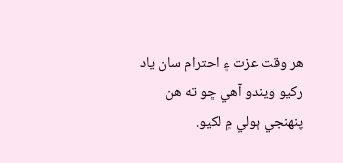هر وقت عزت ۽ احترام سان ياد رکيو ويندو آهي ڇو ته هن پنهنجي ٻولي ۾ لکيو.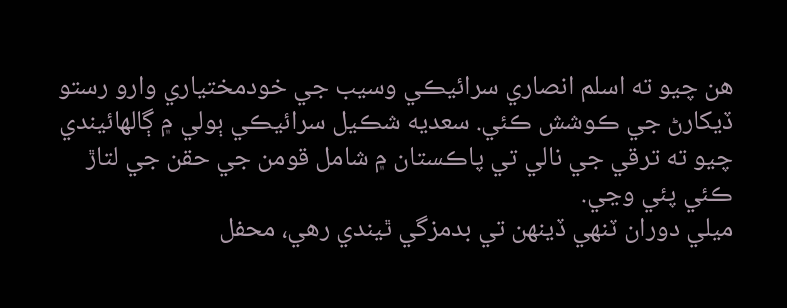هن چيو ته اسلم انصاري سرائيڪي وسيب جي خودمختياري وارو رستو ڏيکارڻ جي ڪوشش ڪئي. سعديه شڪيل سرائيڪي ٻولي ۾ ڳالهائيندي چيو ته ترقي جي نالي تي پاڪستان ۾ شامل قومن جي حقن جي لتاڙ ڪئي پئي وڃي.
ميلي دوران ٽنهي ڏينهن تي بدمزگي ٿيندي رهي، محفل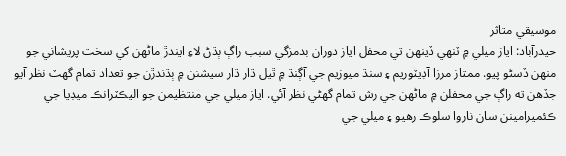موسيقي متاثر
حيدرآباد: اياز ميلي ۾ ٽنهي ڏينهن تي محفل اياز دوران بدمزگي سبب راڳ ٻڌڻ لاءِ ايندڙ ماڻهن کي سخت پريشاني جو منهن ڏسڻو پيو. ممتاز مرزا آڊيٽوريم ۽ سنڌ ميوزيم جي آڳنڌ ۾ ٿيل ڌار ڌار سيشنن ۾ ٻڌندڙن جو تعداد تمام گهٽ نظر آيو جڏهن ته راڳ جي محفلن ۾ ماڻهن جي رش تمام گهڻي نظر آئي. اياز ميلي جي منتظيمن جو اليڪٽرانڪ ميڊيا جي ڪئميرامينن سان ناروا سلوڪ رهيو ۽ ميلي جي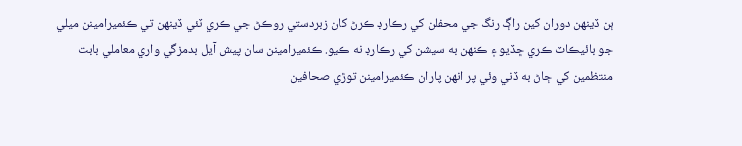ٻن ڏينهن دوران کين راڳ رنگ جي محفلن کي رڪارڊ ڪرڻ کان زبردستي روڪڻ جي ڪري ٽئي ڏينهن تي ڪئميرامينن ميلي جو بائيڪاٽ ڪري ڇڏيو ۽ ڪنهن به سيشن کي رڪارڊ نه ڪيو. ڪئميرامينن سان پيش آيل بدمزگي واري معاملي بابت منتظمين کي ڄاڻ به ڏني وئي پر انهن پاران ڪئميرامينن توڙي صحافين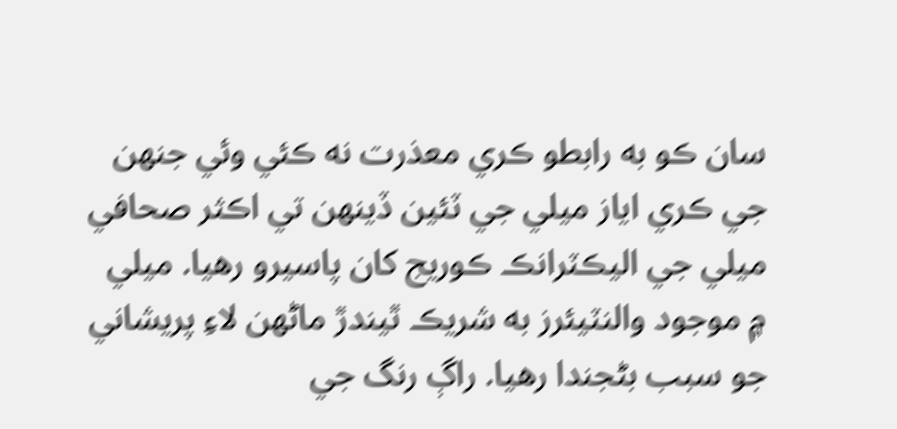سان ڪو به رابطو ڪري معذرت نه ڪئي وئي جنهن جي ڪري اياز ميلي جي ٽئين ڏينهن تي اڪثر صحافي ميلي جي اليڪٽرانڪ ڪوريج کان پاسيرو رهيا. ميلي ۾ موجود والنٽيئرز به شريڪ ٿيندڙ ماڻهن لاءِ پريشاني جو سبب بڻجندا رهيا. راڳ رنگ جي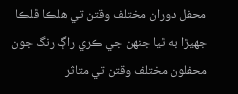محفل دوران مختلف وقتن تي هلڪا ڦلڪا جهيڙا به ٿيا جنهن جي ڪري راڳ رنگ جون محفلون مختلف وقتن تي متاثر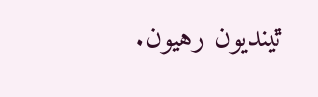ٿينديون رهيون.